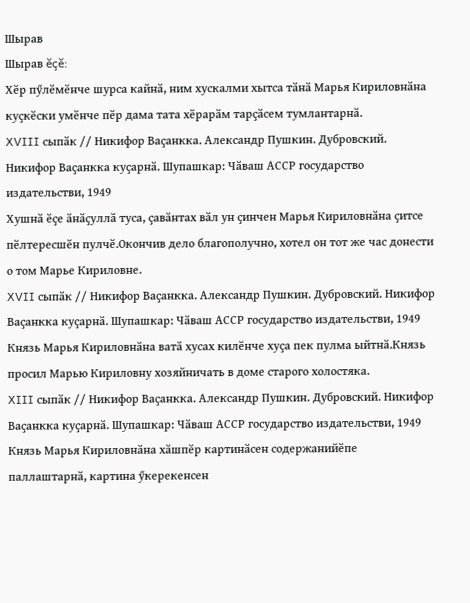Шырав
Шырав ĕçĕ:
Хӗр пӳлӗмӗнче шурса кайнӑ, ним хускалми хытса тӑнӑ Марья Кириловнӑна куҫкӗски умӗнче пӗр дама тата хӗрарӑм тарҫӑсем тумлантарнӑ.
XVIII сыпӑк // Никифор Ваҫанкка. Александр Пушкин. Дубровский. Никифор Ваҫанкка куҫарнӑ. Шупашкар: Чӑваш АССР государство издательстви, 1949
Хушнӑ ӗҫе ӑнӑҫуллӑ туса, ҫавӑнтах вӑл ун ҫинчен Марья Кириловнӑна ҫитсе пӗлтересшӗн пулчӗ.Окончив дело благополучно, хотел он тот же час донести о том Марье Кириловне.
XVII сыпӑк // Никифор Ваҫанкка. Александр Пушкин. Дубровский. Никифор Ваҫанкка куҫарнӑ. Шупашкар: Чӑваш АССР государство издательстви, 1949
Князь Марья Кириловнӑна ватӑ хусах килӗнче хуҫа пек пулма ыйтнӑ.Князь просил Марью Кириловну хозяйничать в доме старого холостяка.
XIII сыпӑк // Никифор Ваҫанкка. Александр Пушкин. Дубровский. Никифор Ваҫанкка куҫарнӑ. Шупашкар: Чӑваш АССР государство издательстви, 1949
Князь Марья Кириловнӑна хӑшпӗр картинӑсен содержанийӗпе паллаштарнӑ, картина ӳкерекенсен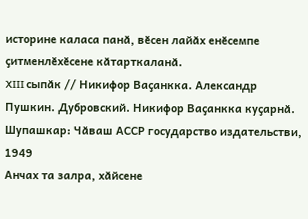историне каласа панӑ, вӗсен лайӑх енӗсемпе ҫитменлӗхӗсене кӑтарткаланӑ.
XIII сыпӑк // Никифор Ваҫанкка. Александр Пушкин. Дубровский. Никифор Ваҫанкка куҫарнӑ. Шупашкар: Чӑваш АССР государство издательстви, 1949
Анчах та залра, хӑйсене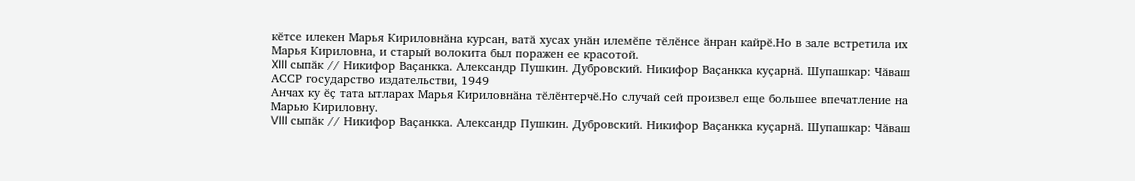кӗтсе илекен Марья Кириловнӑна курсан, ватӑ хусах унӑн илемӗпе тӗлӗнсе ӑнран кайрӗ.Но в зале встретила их Марья Кириловна, и старый волокита был поражен ее красотой.
XIII сыпӑк // Никифор Ваҫанкка. Александр Пушкин. Дубровский. Никифор Ваҫанкка куҫарнӑ. Шупашкар: Чӑваш АССР государство издательстви, 1949
Анчах ку ӗҫ тата ытларах Марья Кириловнӑна тӗлӗнтерчӗ.Но случай сей произвел еще большее впечатление на Марью Кириловну.
VIII сыпӑк // Никифор Ваҫанкка. Александр Пушкин. Дубровский. Никифор Ваҫанкка куҫарнӑ. Шупашкар: Чӑваш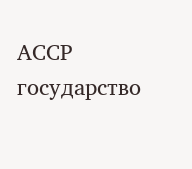АССР государство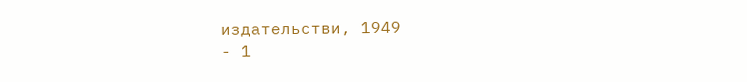издательстви, 1949
- 1